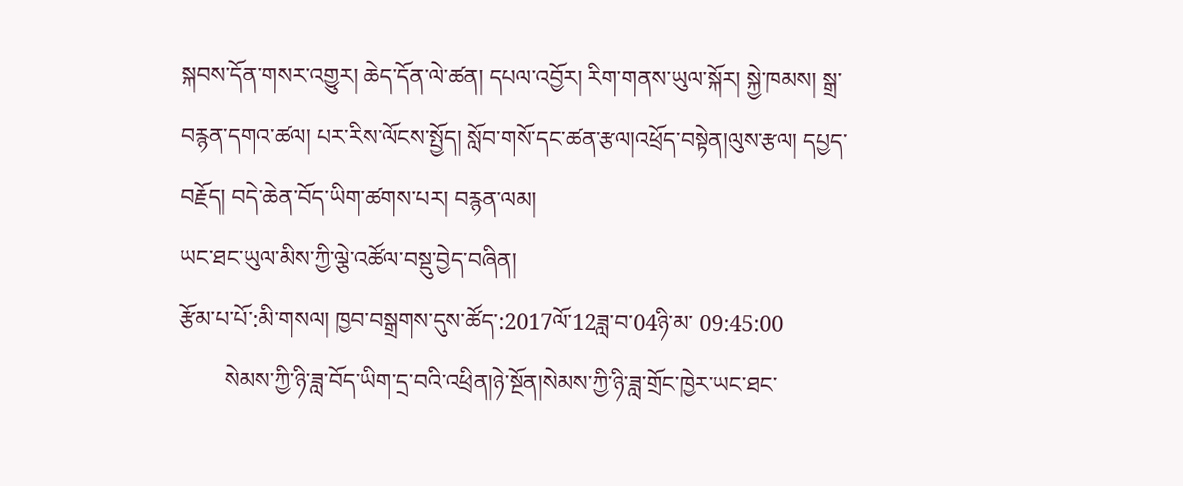སྐབས་དོན་གསར་འགྱུར། ཆེད་དོན་ལེ་ཚན། དཔལ་འབྱོར། རིག་གནས་ཡུལ་སྐོར། སྐྱེ་ཁམས། སྒྲ་བརྙན་དགའ་ཚལ། པར་རིས་ལོངས་སྤྱོད། སློབ་གསོ་དང་ཚན་རྩལ།འཕྲོད་བསྟེན།ལུས་རྩལ། དཔྱད་བརྗོད། བདེ་ཆེན་བོད་ཡིག་ཚགས་པར། བརྙན་ལམ།
ཡང་ཐང་ཡུལ་མིས་ཀྱི་ལྕེ་འཚོལ་བསྡུ་བྱེད་བཞིན།
རྩོམ་པ་པོ་:མི་གསལ། ཁྱབ་བསྒྲགས་དུས་ཚོད་:2017ལོ་12ཟླ་བ་04ཉི་མ་ 09:45:00
        སེམས་ཀྱི་ཉི་ཟླ་བོད་ཡིག་དྲ་བའི་འཕྲིན།ཉེ་སྔོན།སེམས་ཀྱི་ཉི་ཟླ་གྲོང་ཁྱེར་ཡང་ཐང་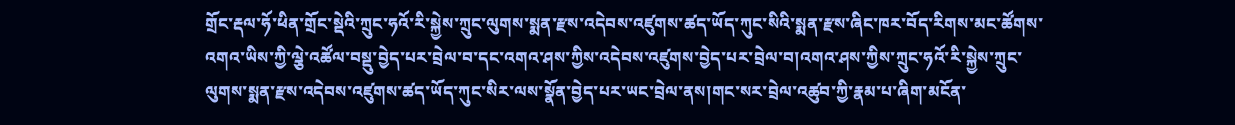གྲོང་རྡལ་ཧོ་ཕིན་གྲོང་སྡེའི་ཀྲུང་ཧའོ་རི་སྐྱེས་ཀྲུང་ལུགས་སྨན་རྫས་འདེབས་འཛུགས་ཚད་ཡོད་ཀུང་སིའི་སྨན་རྫས་ཞིང་ཁར་བོད་རིགས་མང་ཚོགས་འགའ་ཡིས་ཀྱི་ལྕེ་འཚོལ་བསྡུ་བྱེད་པར་བྲེལ་བ་དང་འགའ་ཤས་ཀྱིས་འདེབས་འཛུགས་བྱེད་པར་བྲེལ་བ།འགའ་ཤས་ཀྱིས་ཀྲུང་ཧའོ་རི་སྐྱེས་ཀྲུང་ལུགས་སྨན་རྫས་འདེབས་འཛུགས་ཚད་ཡོད་ཀུང་སིར་ལས་སྣོན་བྱེད་པར་ཡང་བྲེལ་ནས།གང་སར་བྲེལ་འཚུབ་ཀྱི་རྣམ་པ་ཞིག་མངོན་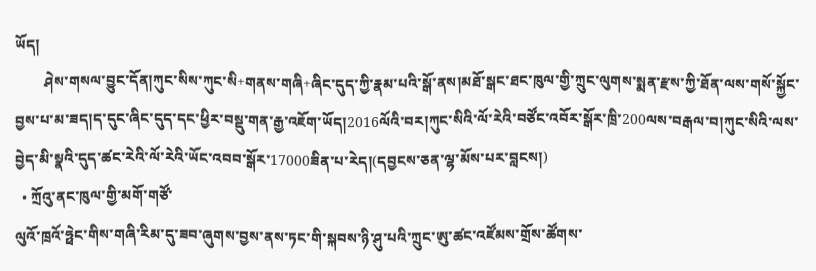ཡོད།
        ཤེས་གསལ་བྱུང་དོན།ཀུང་སིས་ཀུང་སི+གནས་གཞི+ཞིང་དུད་ཀྱི་རྣམ་པའི་སྒོ་ནས།མཐོ་སྒང་ཐང་ཁུལ་གྱི་ཀྲུང་ལུགས་སྨན་རྫས་ཀྱི་ཐོན་ལས་གསོ་སྐྱོང་བྱས་པ་མ་ཟད།ད་དུང་ཞིང་དུད་དང་ཕྱིར་བསྡུ་གན་རྒྱ་འཇོག་ཡོད།2016ལོའི་བར།ཀུང་སིའི་ལོ་རེའི་བཙོང་འབོར་སྒོར་ཁྲི་200ལས་བརྒལ་བ།ཀུང་སིའི་ལས་བྱེད་མི་སྣའི་དུད་ཚང་རེའི་ལོ་རེའི་ཡོང་འབབ་སྒོར་17000ཟིན་པ་རེད།(དབྱངས་ཅན་ལྷ་མོས་པར་བླངས།)
  • ཀྲོའུ་ནང་ཁུལ་གྱི་མགོ་གཙོ་
ལུའོ་ཁྲའོ་ཧྥེང་གིས་གཞི་རིམ་དུ་ཟབ་ཞུགས་བྱས་ནས་ཏང་གི་སྐབས་ཉི་ཤུ་པའི་ཀྲུང་ཨུ་ཚང་འཛོམས་གྲོས་ཚོགས་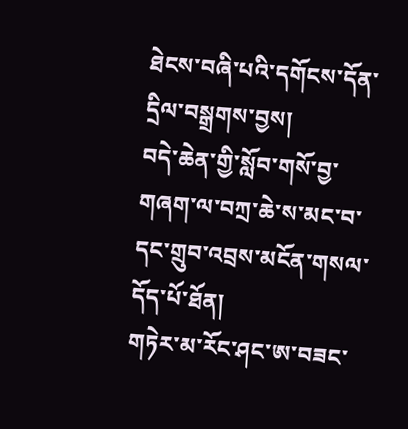ཐེངས་བཞི་པའི་དགོངས་དོན་དྲིལ་བསྒྲགས་བྱས།
བདེ་ཆེན་གྱི་སློབ་གསོ་བྱ་གཞག་ལ་བཀྲ་ཆེ་ས་མང་བ་དང་གྲུབ་འབྲས་མངོན་གསལ་དོད་པོ་ཐོན།
གཏེར་མ་རོང་ཤང་ཨ་བཟང་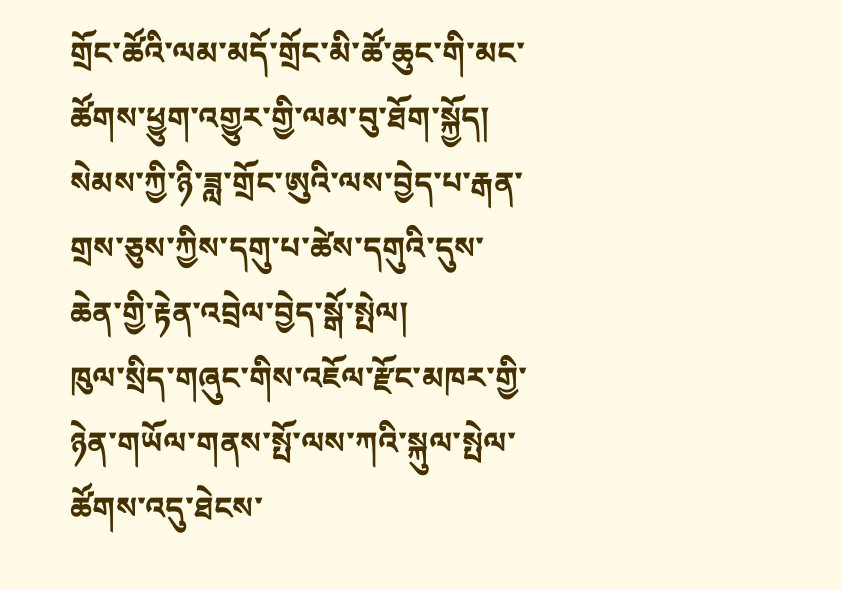གྲོང་ཚོའི་ལམ་མདོ་གྲོང་མི་ཚོ་ཆུང་གི་མང་ཚོགས་ཕྱུག་འགྱུར་གྱི་ལམ་བུ་ཐོག་སྐྱོད།
སེམས་ཀྱི་ཉི་ཟླ་གྲོང་ཨུའི་ལས་བྱེད་པ་རྒན་གྲས་ཅུས་ཀྱིས་དགུ་པ་ཚེས་དགུའི་དུས་ཆེན་གྱི་རྟེན་འབྲེལ་བྱེད་སྒོ་སྤེལ།
ཁུལ་སྲིད་གཞུང་གིས་འཇོལ་རྫོང་མཁར་གྱི་ཉེན་གཡོལ་གནས་སྤོ་ལས་ཀའི་སྐུལ་སྤེལ་ཚོགས་འདུ་ཐེངས་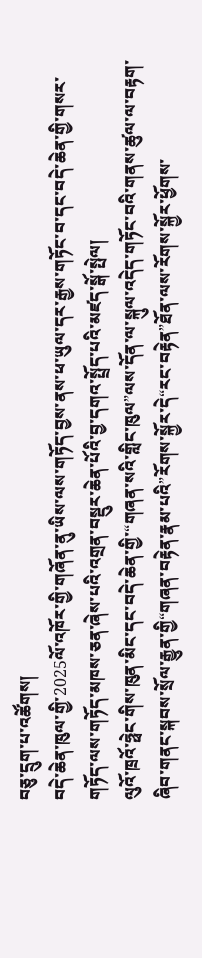བཅུ་དྲུག་པ་འཚོགས།
བདེ་ཆེན་ཁུལ་གྱི་2025ལོ་འཁོར་གྱི་གཞོན་ནུ་ཡིས་ལས་གཏོད་བྱས་ནས་ཕ་ཡུལ་དར་རྒྱས་གཏོང་བ་དང་བདེ་ཆེན་གྱི་གསར་གཏོད་ལས་གཏོད་མཁས་ཅན་ཞེས་པའི་འགྲན་བསྡུར་ཆེན་པོའི་བྱ་དགའ་སྤྲོད་པའི་མཛད་སྒོ་སྤེལ།
ལུའོ་ཁྲའོ་ཧྥེང་གིས་ཁུན་མིང་དང་བདེ་ཆེན་གྱི་“གཞན་སའི་གླིང་ཁུལ”ལས་དོན་ལ་སྐུལ་འདེད་གཏོང་བའི་གནས་ཚུལ་ལ་བརྟག་ཞིབ་གནང་སྐབས་སྲོལ་རྒྱུན་གྱི“གཞན་བརྟེན་རྣམ་པའི”རོགས་སྐྱོར་དེ“རང་བརྟེན”ཐོན་ལས་རོགས་སྐྱོར་ཕྱོགས་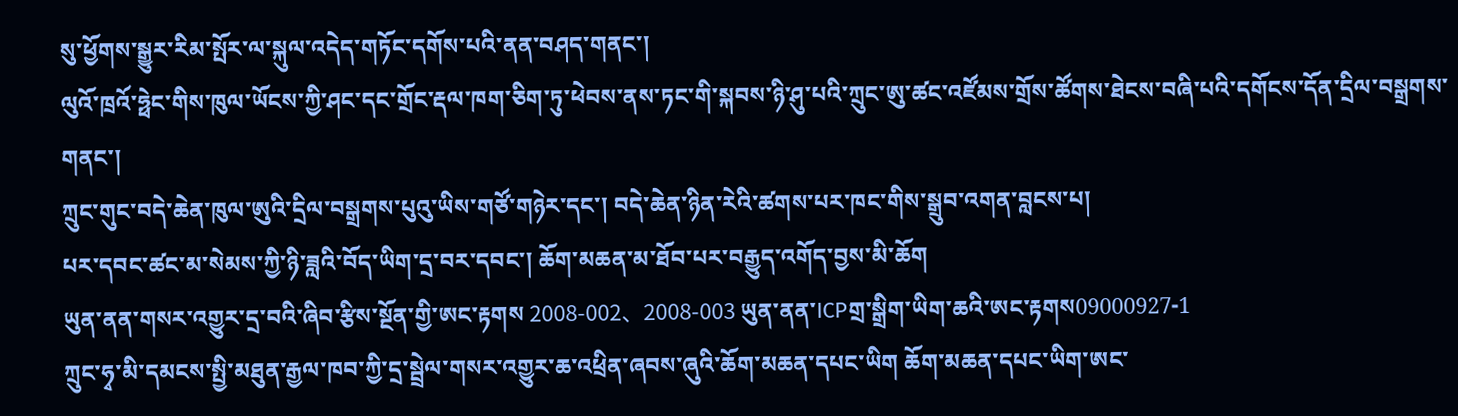སུ་ཕྱོགས་སྒྱུར་རིམ་སྤོར་ལ་སྐུལ་འདེད་གཏོང་དགོས་པའི་ནན་བཤད་གནང་།
ལུའོ་ཁྲའོ་ཧྥེང་གིས་ཁུལ་ཡོངས་ཀྱི་ཤང་དང་གྲོང་རྡལ་ཁག་ཅིག་ཏུ་ཕེབས་ནས་ཏང་གི་སྐབས་ཉི་ཤུ་པའི་ཀྲུང་ཨུ་ཚང་འཛོམས་གྲོས་ཚོགས་ཐེངས་བཞི་པའི་དགོངས་དོན་དྲིལ་བསྒྲགས་གནང་།
ཀྲུང་གུང་བདེ་ཆེན་ཁུལ་ཨུའི་དྲིལ་བསྒྲགས་པུའུ་ཡིས་གཙོ་གཉེར་དང་། བདེ་ཆེན་ཉིན་རེའི་ཚགས་པར་ཁང་གིས་སྒྲུབ་འགན་བླངས་པ།
པར་དབང་ཚང་མ་སེམས་ཀྱི་ཉི་ཟླའི་བོད་ཡིག་དྲ་བར་དབང་། ཆོག་མཆན་མ་ཐོབ་པར་བརྒྱུད་འགོད་བྱས་མི་ཆོག
ཡུན་ནན་གསར་འགྱུར་དྲ་བའི་ཞིབ་རྩིས་སྔོན་གྱི་ཨང་རྟགས 2008-002、2008-003 ཡུན་ནན་ICPགྲ་སྒྲིག་ཡིག་ཆའི་ཨང་རྟགས09000927-1
ཀྲུང་ཧྭ་མི་དམངས་སྤྱི་མཐུན་རྒྱལ་ཁབ་ཀྱི་དྲ་སྦྲེལ་གསར་འགྱུར་ཆ་འཕྲིན་ཞབས་ཞུའི་ཆོག་མཆན་དཔང་ཡིག ཆོག་མཆན་དཔང་ཡིག་ཨང་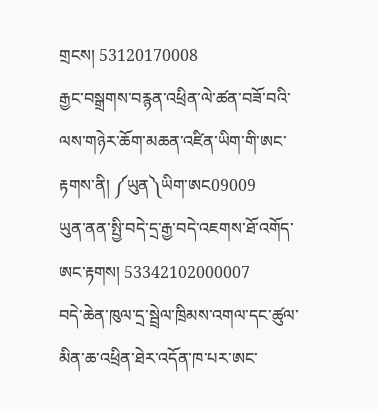གྲངས། 53120170008
རྒྱང་བསྒྲགས་བརྙན་འཕྲིན་ལེ་ཚན་བཟོ་བའི་ལས་གཉེར་ཆོག་མཆན་འཛིན་ཡིག་གི་ཨང་རྟགས་ནི། ༼ཡུན༽ཡིག་ཨང09009
ཡུན་ནན་སྤྱི་བདེ་དྲ་རྒྱ་བདེ་འཇགས་ཐོ་འགོད་ཨང་རྟགས། 53342102000007
བདེ་ཆེན་ཁུལ་དྲ་སྦྲེལ་ཁྲིམས་འགལ་དང་ཚུལ་མིན་ཆ་འཕྲིན་ཐེར་འདོན་ཁ་པར་ཨང་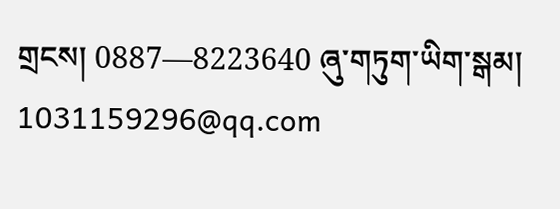གྲངས། 0887—8223640 ཞུ་གཏུག་ཡིག་སྒམ། 1031159296@qq.com